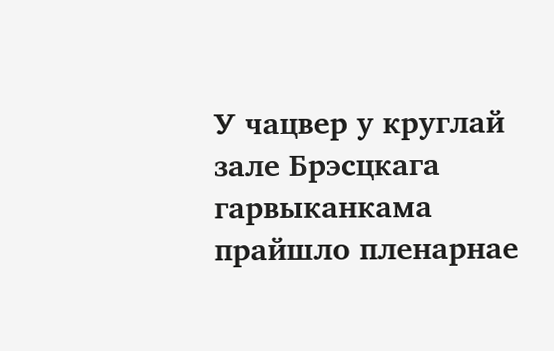У чацвер у круглай зале Брэсцкага гарвыканкама прайшло пленарнае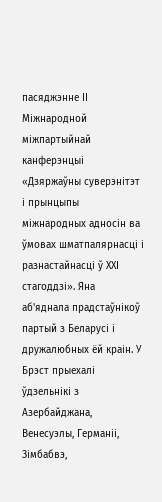пасяджэнне ІІ Міжнародной міжпартыйнай канферэнцыі «Дзяржаўны суверэнітэт і прынцыпы міжнародных адносін ва ўмовах шматпалярнасці і разнастайнасці ў XXІ стагоддзі». Яна аб'яднала прадстаўнікоў партый з Беларусі і дружалюбных ёй краін. У Брэст прыехалі ўдзельнікі з Азербайджана, Венесуэлы, Германіі, Зімбабвэ,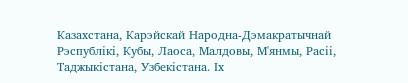Казахстана, Карэйскай Народна-Дэмакратычнай Рэспублікі, Кубы, Лаоса, Малдовы, М'янмы, Расіі, Таджыкістана, Узбекістана. Іх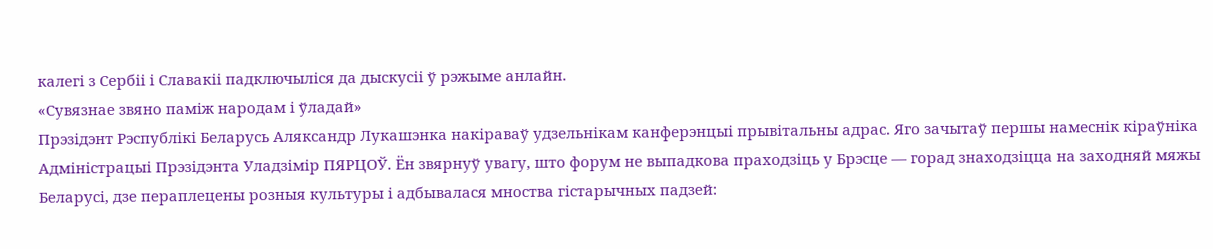калегі з Сербіі і Славакіі падключыліся да дыскусіі ў рэжыме анлайн.
«Сувязнае звяно паміж народам і ўладай»
Прэзідэнт Рэспублікі Беларусь Аляксандр Лукашэнка накіраваў удзельнікам канферэнцыі прывітальны адрас. Яго зачытаў першы намеснік кіраўніка Адміністрацыі Прэзідэнта Уладзімір ПЯРЦОЎ. Ён звярнуў увагу, што форум не выпадкова праходзіць у Брэсце — горад знаходзіцца на заходняй мяжы Беларусі, дзе пераплецены розныя культуры і адбывалася мноства гістарычных падзей: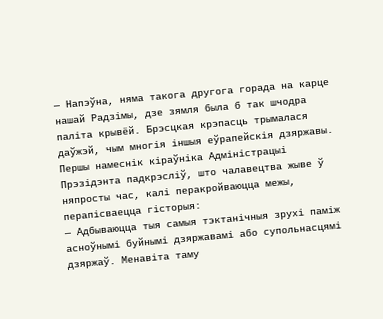— Напэўна, няма такога другога горада на карце нашай Радзімы, дзе зямля была б так шчодра паліта крывёй. Брэсцкая крэпасць трымалася даўжэй, чым многія іншыя еўрапейскія дзяржавы.
Першы намеснік кіраўніка Адміністрацыі Прэзідэнта падкрэсліў, што чалавецтва жыве ў няпросты час, калі перакройваюцца межы, перапісваецца гісторыя:
— Адбываюцца тыя самыя тэктанічныя зрухі паміж асноўнымі буйнымі дзяржавамі або супольнасцямі дзяржаў. Менавіта таму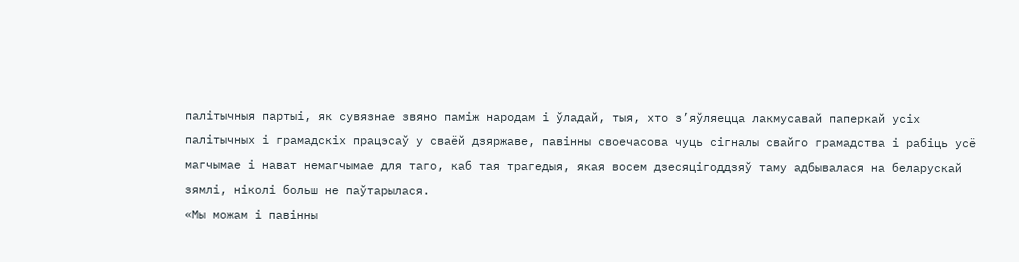палітычныя партыі, як сувязнае звяно паміж народам і ўладай, тыя, хто з’яўляецца лакмусавай паперкай усіх палітычных і грамадскіх працэсаў у сваёй дзяржаве, павінны своечасова чуць сігналы свайго грамадства і рабіць усё магчымае і нават немагчымае для таго, каб тая трагедыя, якая восем дзесяцігоддзяў таму адбывалася на беларускай зямлі, ніколі больш не паўтарылася.
«Мы можам і павінны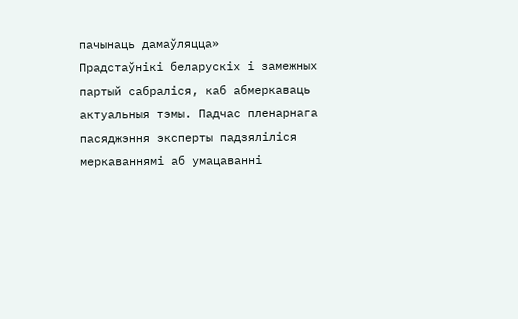пачынаць дамаўляцца»
Прадстаўнікі беларускіх і замежных партый сабраліся, каб абмеркаваць актуальныя тэмы. Падчас пленарнага пасяджэння эксперты падзяліліся меркаваннямі аб умацаванні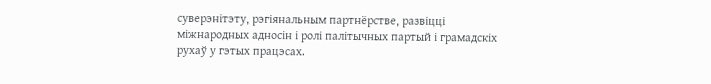суверэнітэту, рэгіянальным партнёрстве, развіцці міжнародных адносін і ролі палітычных партый і грамадскіх рухаў у гэтых працэсах.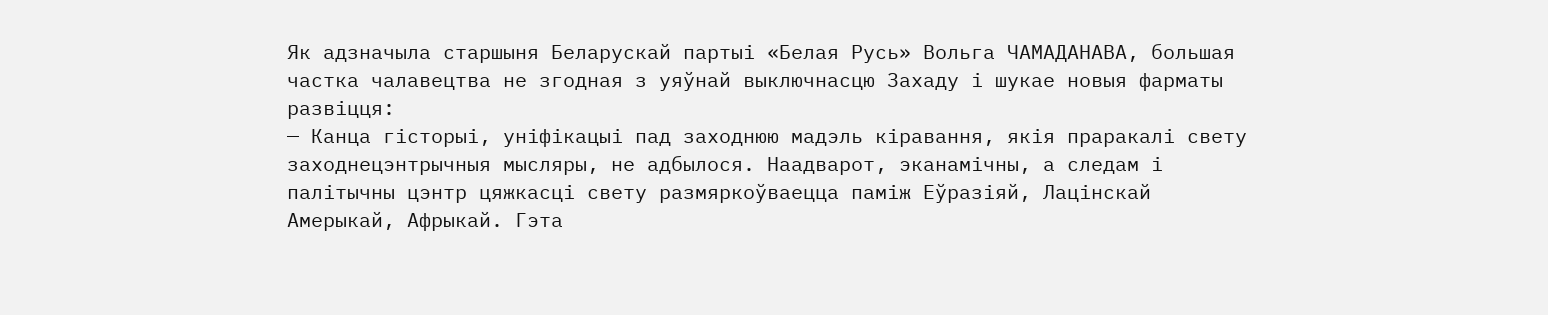Як адзначыла старшыня Беларускай партыі «Белая Русь» Вольга ЧАМАДАНАВА, большая частка чалавецтва не згодная з уяўнай выключнасцю Захаду і шукае новыя фарматы развіцця:
— Канца гісторыі, уніфікацыі пад заходнюю мадэль кіравання, якія праракалі свету заходнецэнтрычныя мысляры, не адбылося. Наадварот, эканамічны, а следам і палітычны цэнтр цяжкасці свету размяркоўваецца паміж Еўразіяй, Лацінскай Амерыкай, Афрыкай. Гэта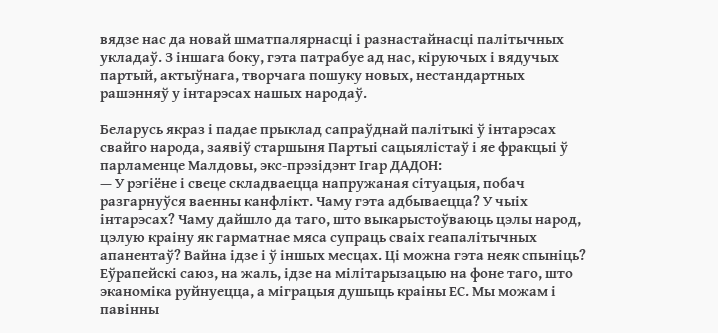вядзе нас да новай шматпалярнасці і разнастайнасці палітычных укладаў. З іншага боку, гэта патрабуе ад нас, кіруючых і вядучых партый, актыўнага, творчага пошуку новых, нестандартных рашэнняў у інтарэсах нашых народаў.

Беларусь якраз і падае прыклад сапраўднай палітыкі ў інтарэсах свайго народа, заявіў старшыня Партыі сацыялістаў і яе фракцыі ў парламенце Малдовы, экс-прэзідэнт Ігар ДАДОН:
— У рэгіёне і свеце складваецца напружаная сітуацыя, побач разгарнуўся ваенны канфлікт. Чаму гэта адбываецца? У чыіх інтарэсах? Чаму дайшло да таго, што выкарыстоўваюць цэлы народ, цэлую краіну як гарматнае мяса супраць сваіх геапалітычных апанентаў? Вайна ідзе і ў іншых месцах. Ці можна гэта неяк спыніць? Еўрапейскі саюз, на жаль, ідзе на мілітарызацыю на фоне таго, што эканоміка руйнуецца, а міграцыя душыць краіны ЕС. Мы можам і павінны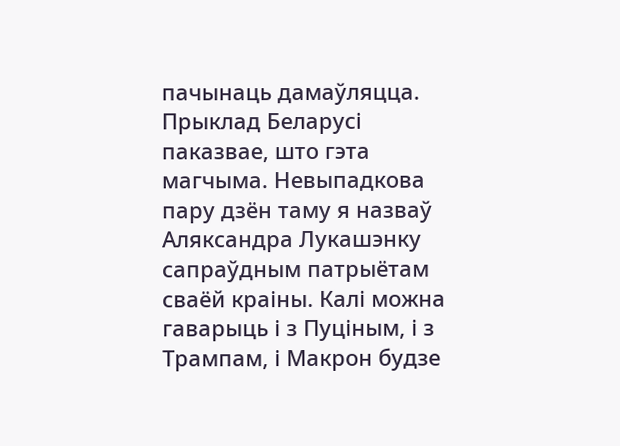пачынаць дамаўляцца. Прыклад Беларусі паказвае, што гэта магчыма. Невыпадкова пару дзён таму я назваў Аляксандра Лукашэнку сапраўдным патрыётам сваёй краіны. Калі можна гаварыць і з Пуціным, і з Трампам, і Макрон будзе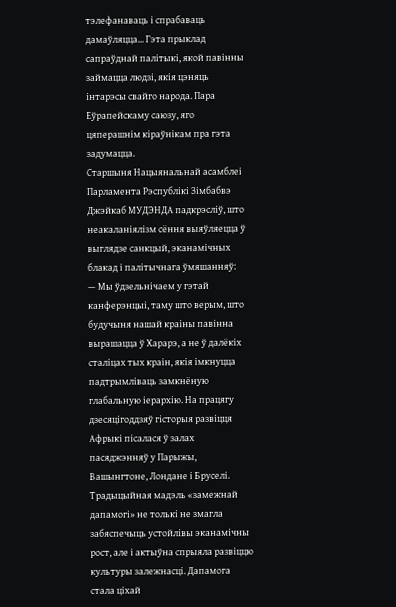тэлефанаваць і спрабаваць дамаўляцца... Гэта прыклад сапраўднай палітыкі, якой павінны займацца людзі, якія цэняць інтарэсы свайго народа. Пара Еўрапейскаму саюзу, яго цяперашнім кіраўнікам пра гэта задумацца.
Старшыня Нацыянальнай асамблеі Парламента Рэспублікі Зімбабвэ Джэйкаб МУДЭНДА падкрэсліў, што неакаланіялізм сёння выяўляецца ў выглядзе санкцый, эканамічных блакад і палітычнага ўмяшанняў:
— Мы ўдзельнічаем у гэтай канферэнцыі, таму што верым, што будучыня нашай краіны павінна вырашацца ў Харарэ, а не ў далёкіх сталіцах тых краін, якія імкнуцца падтрымліваць замкнёную глабальную іерархію. На працягу дзесяцігоддзяў гісторыя развіцця Афрыкі пісалася ў залах пасяджэнняў у Парыжы, Вашынгтоне, Лондане і Бруселі. Традыцыйная мадэль «замежнай дапамогі» не толькі не змагла забяспечыць устойлівы эканамічны рост, але і актыўна спрыяла развіццю культуры залежнасці. Дапамога стала ціхай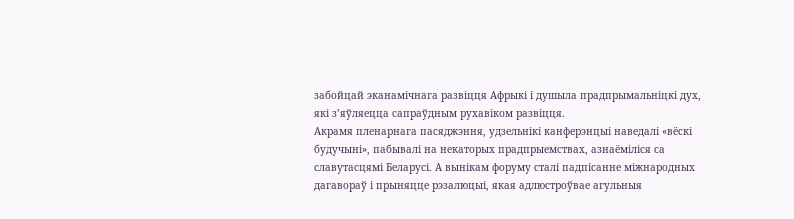забойцай эканамічнага развіцця Афрыкі і душыла прадпрымальніцкі дух, які з’яўляецца сапраўдным рухавіком развіцця.
Акрамя пленарнага пасяджэння, удзельнікі канферэнцыі наведалі «вёскі будучыні», пабывалі на некаторых прадпрыемствах, азнаёміліся са славутасцямі Беларусі. А вынікам форуму сталі падпісанне міжнародных дагавораў і прыняцце рэзалюцыі, якая адлюстроўвае агульныя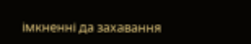імкненні да захавання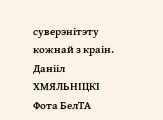суверэнітэту кожнай з краін.
Данііл ХМЯЛЬНІЦКІ
Фота БелТА